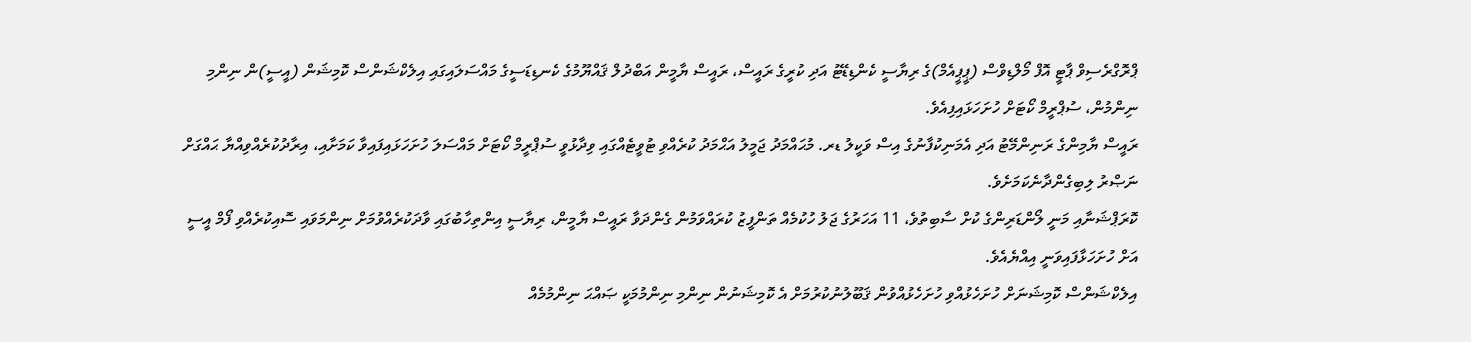ޕްރޮގްރެސިވް ޕާޓީ އޮފް މޯލްޑިވްސް (ޕީޕީއެމް)ގެ ރިޔާސީ ކެންޑިޑޭޓު އަދި ކުރީގެ ރައީސް، ރައީސް ޔާމީން އަބްދުލް ޤައްޔޫމުގެ ކެނޑިޑަސީގެ މައްސަލައިގައި އިލެކްޝަންސް ކޮމިޝަން (އީސީ)ން ނިންމި ނިންމުން، ސުޕްރީމް ކޯޓަށް ހުށަހަޅައިފިއެވެ.
ރައީސް ޔާމިންގެ ރަނިންމޭޓު އަދި އެމަނިކުފާނުގެ އިސް ވަކީލު ޑރ. މުޙައްމަދު ޖަމީލު އަޙްމަދު ކުރެއްވި ޓުވީޓެއްގައި ވިދާޅުވީ ސުޕްރީމް ކޯޓަށް މައްސަލަ ހުށަހަޅައިފައިވާ ކަމަށާއި، އިރާދުކުރެއްވިއްޔާ ޙައްގަށް ނަޞްރު ލިބިގެންދާނެކަމަށެވެ.
ކޮރަޕްޝަނާއި މަނީ ލޯންޑަރިންގެ ކުށް ސާބިތުވެ، 11 އަހަރުގެ ޖަލު ހުކުމެއް ތަންފީޒު ކުރައްވަމުން ގެންދަވާ ރައީސް ޔާމީން، ރިޔާސީ އިންތިހާބުގައި ވާދަކުރެއްވުމަށް ނިންމަވައި ސޮއިކުރެއްވި ފޯމް އީސީ އަށް ހުށަހަޅާފައިވަނީ އިއްޔެއެވެ.
އިލެކްޝަންސް ކޮމިޝަނަށް ހުށަހެޅުއްވި ހުށަހެޅުއްވުން ޤަބޫލުނުކުރުމަށް އެ ކޮމިޝަނުން ނިންމި ނިންމުމަކީ ޞައްޙަ ނިންމުމެއް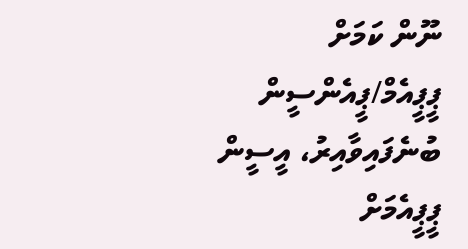ނޫން ކަމަށް ޕީޕީއެމް/ޕީއެންސީން ބުނެފައިވާއިރު، އީސީން ޕީޕީއެމަށް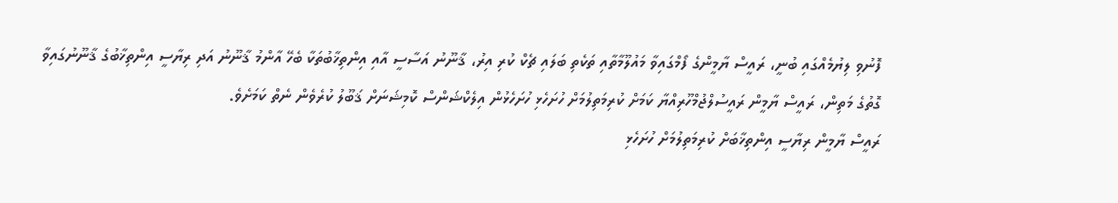ފޮނުވި ލިޔުމެއްގައި ބުނީ، ރައީސް ޔާމީންގެ ފޯމްގައިވާ މައުލޫމާތާއި ތަކެތި ބަލައި ޗެކް ކުރި އިރު، ޤާނޫނު އަސާސީ އާއި އިންތިޚާބުތަކާ ބެހޭ އާންމު ޤާނޫނު އަދި ރިޔާސީ އިންތިޚާބުގެ ޤާނޫނުގައިވާ ގޮތުގެ މަތިން، ރައީސް ޔާމީން ރައީސުލްޖުމްހޫރިއްޔާ ކަމަށް ކުރިމަތިލުމަށް ހުށަހެޅި ހުށަހެޅުން އިލެކްޝަންސް ކޮމިޝަނަށް ޤަބޫލު ކުރެވެން ނެތް ކަމަށެވެ.
ރައީސް ޔާމީން ރިޔާސީ އިންތިޚާބަށް ކުރިމަތިލުމަށް ހުށަހެޅި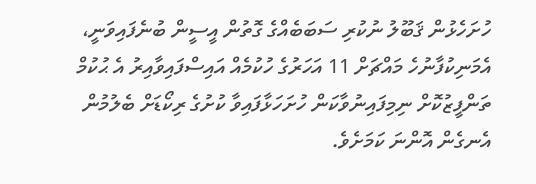ހުށަހެޅުން ޤަބޫލު ނުކުރި ސަބަބެއްގެ ގޮތުން އީސީން ބުނެފައިވަނީ، އެމަނިކުފާނުހެ މައްޗަށް 11 އަހަރުގެ ހުކުމެއް އައިސްފައިވާއިރު އެ ޙުކުމް ތަންފީޒުކޮށް ނިމިފައިނުވާކަން ހުށަހަޅާފައިވާ ކުށުގެ ރިކޯޑަށް ބެލުމުން އެނގެން އޮންނަ ކަމަށެވެ.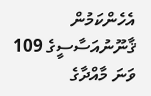އެހެންކަމުން ޤާނޫނުއަސާސީގެ 109 ވަނަ މާއްދާގެ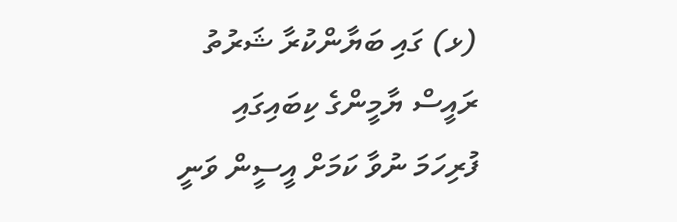(ޅ) ގައި ބަޔާންކުރާ ޝަރުތު ރައީސް ޔާމީންގެ ކިބައިގައި ފުރިހަމަ ނުވާ ކަމަށް އީސީން ވަނީ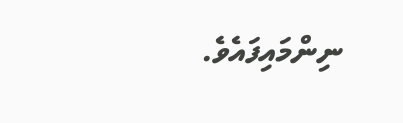ނިންމައިފައެވެ.